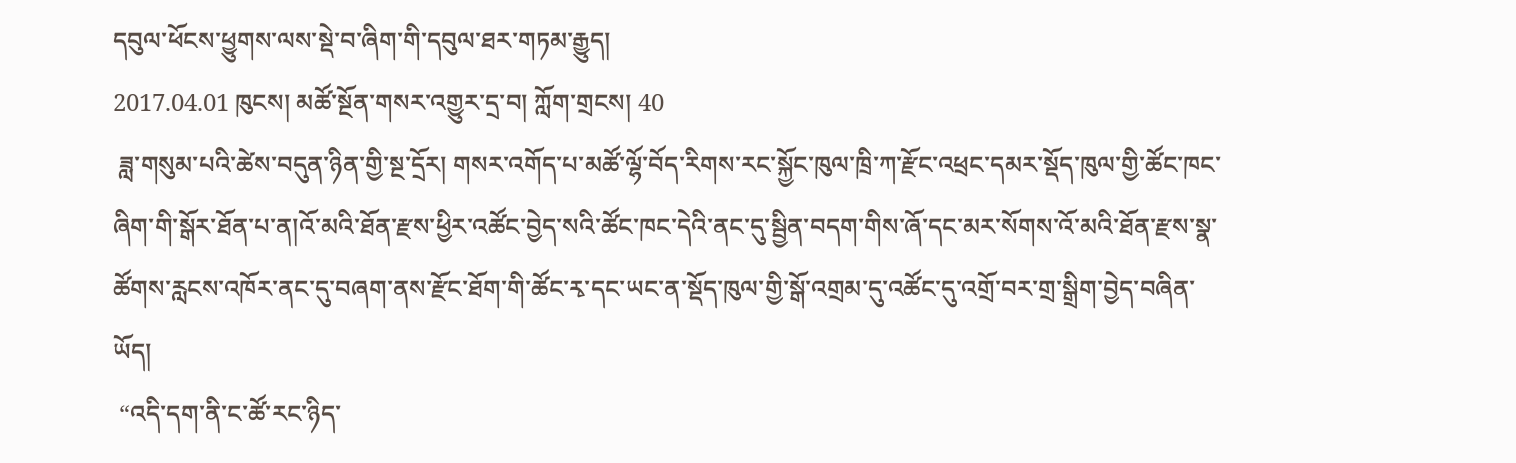དབུལ་ཕོངས་ཕྱུགས་ལས་སྡེ་བ་ཞིག་གི་དབུལ་ཐར་གཏམ་རྒྱུད།
2017.04.01 ཁུངས། མཚོ་སྔོན་གསར་འགྱུར་དྲ་བ། ཀློག་གྲངས། 40
 ཟླ་གསུམ་པའི་ཚེས་བདུན་ཉིན་གྱི་སྔ་དྲོར། གསར་འགོད་པ་མཚོ་ལྷོ་བོད་རིགས་རང་སྐྱོང་ཁུལ་ཁྲི་ཀ་རྫོང་འཕྲང་དམར་སྡོད་ཁུལ་གྱི་ཚོང་ཁང་ཞིག་གི་སྒོར་ཐོན་པ་ན།འོ་མའི་ཐོན་རྫས་ཕྱིར་འཚོང་བྱེད་སའི་ཚོང་ཁང་དེའི་ནང་དུ་སྦྱིན་བདག་གིས་ཞོ་དང་མར་སོགས་འོ་མའི་ཐོན་རྫས་སྣ་ཚོགས་རླངས་འཁོར་ནང་དུ་བཞག་ནས་རྫོང་ཐོག་གི་ཚོང་རྭ་དང་ཡང་ན་སྡོད་ཁུལ་གྱི་སྒོ་འགྲམ་དུ་འཚོང་དུ་འགྲོ་བར་གྲ་སྒྲིག་བྱེད་བཞིན་ཡོད།
 “འདི་དག་ནི་ང་ཚོ་རང་ཉིད་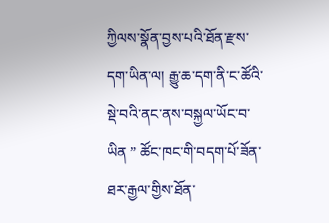ཀྱིལས་སྣོན་བྱས་པའི་ཐོན་རྫས་དག་ཡིན་ལ། རྒྱུ་ཆ་དག་ནི་ང་ཚོའི་སྡེ་བའི་ནང་ནས་བསྐྱལ་ཡོང་བ་ཡིན ” ཚོང་ཁང་གི་བདག་པོ་ཟོན་ཐར་རྒྱལ་གྱིས་ཐོན་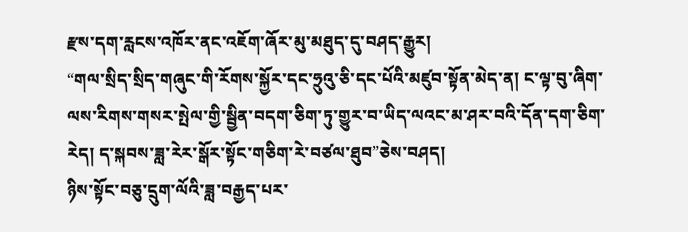རྫས་དག་རླངས་འཁོར་ནང་འཇོག་ཞོར་མུ་མཐུད་དུ་བཤད་རྒྱུར།
“གལ་སྲིད་སྲིད་གཞུང་གི་རོགས་སྐྱོར་དང་ཧྲུའུ་ཅི་དང་པོའི་མཛུབ་སྟོན་མེད་ན། ང་ལྟ་བུ་ཞིག་ལས་རིགས་གསར་སྤེལ་གྱི་སྦྱིན་བདག་ཅིག་ཏུ་གྱུར་བ་ཡིད་ལའང་མ་ཤར་བའི་དོན་དག་ཅིག་རེད། ད་སྐབས་ཟླ་རེར་སྒོར་སྟོང་གཅིག་རེ་བཙལ་ཐུབ”ཅེས་བཤད།
ཉིས་སྟོང་བཅུ་དྲུག་ལོའི་ཟླ་བརྒྱད་པར་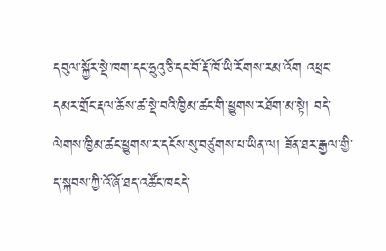དབུལ་སྐྱོར་སྡེ་ཁག་དང་ཧྲུའུ་ཅི་དང་བོ་རྡོ་ཁོ་ཡི་རོགས་རམ་འོག འཕྲང་དམར་གྲོང་རྡལ་ཆོས་ཚ་སྡེ་བའི་ཁྱིམ་ཚང་གི་ཕྱུགས་རཐོག་མ་སྟེ། བདེ་ལེགས་ཁྱིམ་ཚང་ཕྱུགས་ར་དངོས་སུ་བཙུགས་པ་ཡིན་ལ། ཟོན་ཐར་རྒྱལ་གྱི་ད་སྐབས་ཀྱི་འོ་ཞོ་ཐད་འཚོང་ཁངདེ་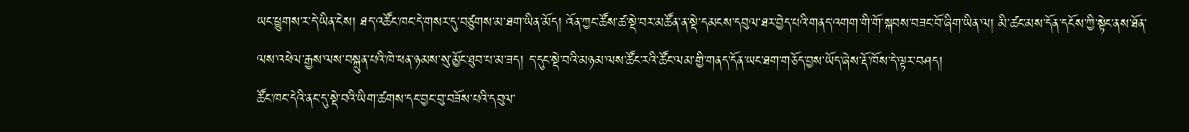ཡང་ཕྱུགས་ར་དེ་ཡིན་ངེས། ཐད་འཚོང་ཁང་དེ་གསར་དུ་བཙུགས་མ་ཐག་ཡིན་མོད། འོན་ཀྱང་ཚོས་ཚ་སྡེ་བར་མཚོན་ན་སྡེ་དམངས་དབུལ་ཐར་བྱེད་པའི་གནད་འགག་གི་གོ་སྐབས་བཟང་བོ་ཞིག་ཡིན་ལ། མི་ཚང་མས་དོན་དངོས་ཀྱི་སྟེང་ནས་ཐོན་ལས་འཕེལ་རྒྱས་ལས་བསྐྲུན་པའི་ཁེ་ཕན་ཉམས་སུ་མྱོང་ཐུབ་པ་མ་ཟད། ད་དུང་སྡེ་བའི་མཉམ་ལས་ཚོང་རའི་ཚོང་ལམ་གྱི་གནད་དོན་ཡང་ཐག་གཅོད་བྱས་ཡོད་ཞེས་རྡོ་ཁོས་དེ་ལྟར་བཤད།
ཚོང་ཁང་དེའི་ནང་དུ་སྡེ་བའི་ཡིག་ཚགས་དང་བྱང་བུ་བཟོས་པའི་དབུལ་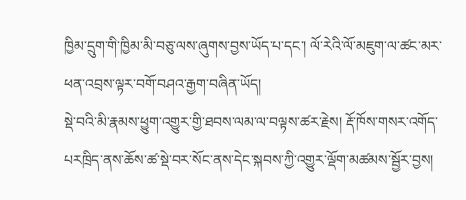ཁྱིམ་དྲུག་གི་ཁྱིམ་མི་བཅུ་ལས་ཞུགས་བྱས་ཡོད་པ་དང་། ལོ་རེའི་ལོ་མཇུག་ལ་ཚང་མར་ཕན་འབྲས་ལྟར་བགོ་བཤའ་རྒྱག་བཞིན་ཡོད།
སྡེ་བའི་མི་རྣམས་ཕྱུག་འགྱུར་གྱི་ཐབས་ལམ་ལ་བལྟས་ཚར་རྗེས། རྡོ་ཁོས་གསར་འགོད་པརཁྲིད་ནས་ཆོས་ཚ་སྡེ་བར་སོང་ནས་དེང་སྐབས་ཀྱི་འགྱུར་ལྡོག་མཚམས་སྦྱོར་བྱས།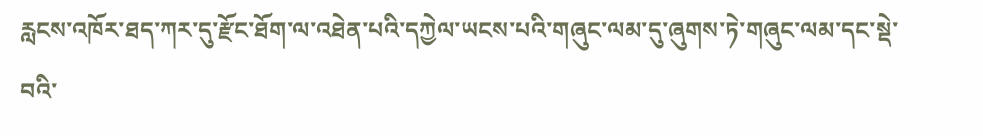རླངས་འཁོར་ཐད་ཀར་དུ་རྫོང་ཐོག་ལ་འཐེན་པའི་དཀྱེལ་ཡངས་པའི་གཞུང་ལམ་དུ་ཞུགས་ཏེ་གཞུང་ལམ་དང་སྡེ་བའི་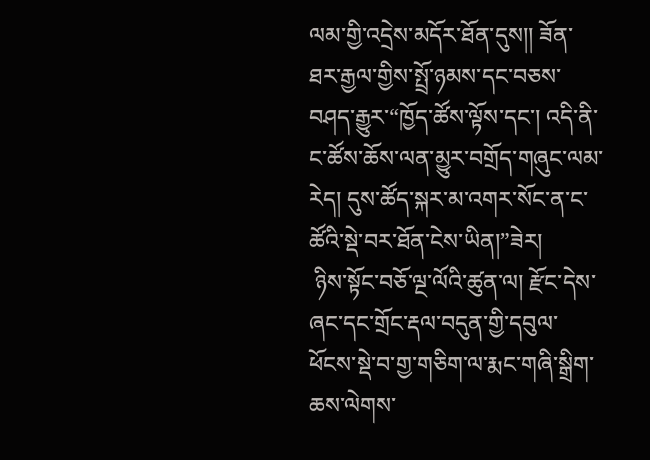ལམ་གྱི་འདྲེས་མདོར་ཐོན་དུས།། ཟོན་ཐར་རྒྱལ་གྱིས་སྤྲོ་ཉམས་དང་བཅས་བཤད་རྒྱུར་“ཁྱོད་ཚོས་ལྟོས་དང་། འདི་ནི་ང་ཚོས་ཆོས་ལན་མྱུར་བགྲོད་གཞུང་ལམ་རེད། དུས་ཚོད་སྐར་མ་འགར་སོང་ན་ང་ཚོའི་སྡེ་བར་ཐོན་ངེས་ཡིན།”ཟེར།
 ཉིས་སྟོང་བཅོ་ལྔ་ལོའི་ཚུན་ལ། རྫོང་དེས་ཞང་དང་གྲོང་རྡལ་བདུན་གྱི་དབུལ་ཕོངས་སྡེ་བ་གྱ་གཅིག་ལ་རྨང་གཞི་སྒྲིག་ཆས་ལེགས་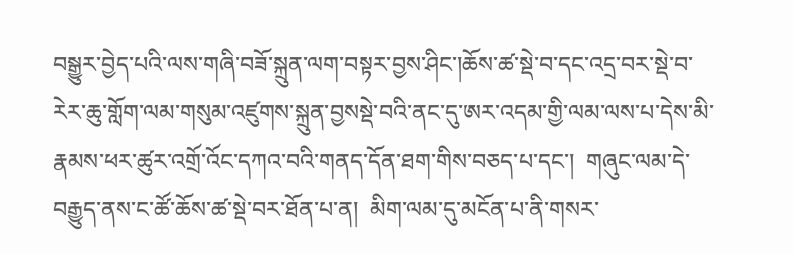བསྒྱུར་བྱེད་པའི་ལས་གཞི་བཟོ་སྐྲུན་ལག་བསྟར་བྱས་ཤིང་།ཆོས་ཚ་སྡེ་བ་དང་འདྲ་བར་སྡེ་བ་རེར་ཆུ་གློག་ལམ་གསུམ་འཛུགས་སྐྲུན་བྱསསྡེ་བའི་ནང་དུ་ཨར་འདམ་གྱི་ལམ་ལས་པ་དེས་མི་རྣམས་ཕར་ཚུར་འགྲོ་འོང་དཀའ་བའི་གནད་དོན་ཐག་གིས་བཅད་པ་དང་།  གཞུང་ལམ་དེ་བརྒྱུད་ནས་ང་ཚོ་ཆོས་ཚ་སྡེ་བར་ཐོན་པ་ན།  མིག་ལམ་དུ་མངོན་པ་ནི་གསར་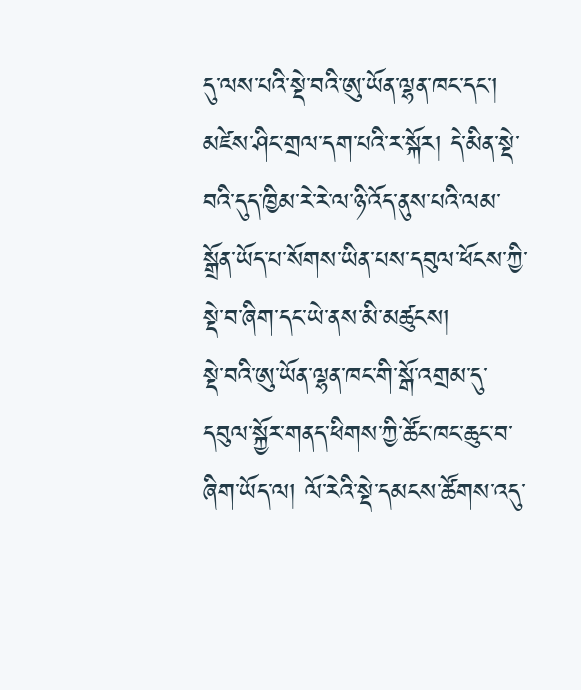དུ་ལས་པའི་སྡེ་བའི་ཨུ་ཡོན་ལྷན་ཁང་དང་། མཛེས་ཤིང་གྲལ་དག་པའི་ར་སྐོར། དེ་མིན་སྡེ་བའི་དུད་ཁྱིམ་རེ་རེ་ལ་ཉི་འོད་ནུས་པའི་ལམ་སྒྲོན་ཡོད་པ་སོགས་ཡིན་པས་དབུལ་ཕོངས་ཀྱི་སྡེ་བ་ཞིག་དང་ཡེ་ནས་མི་མཚུངས།
སྡེ་བའི་ཨུ་ཡོན་ལྷན་ཁང་གི་སྒོ་འགྲམ་དུ་དབུལ་སྐྱོར་གནད་ཕིགས་ཀྱི་ཚོང་ཁང་ཆུང་བ་ཞིག་ཡོད་ལ། ལོ་རེའི་སྡེ་དམངས་ཚོགས་འདུ་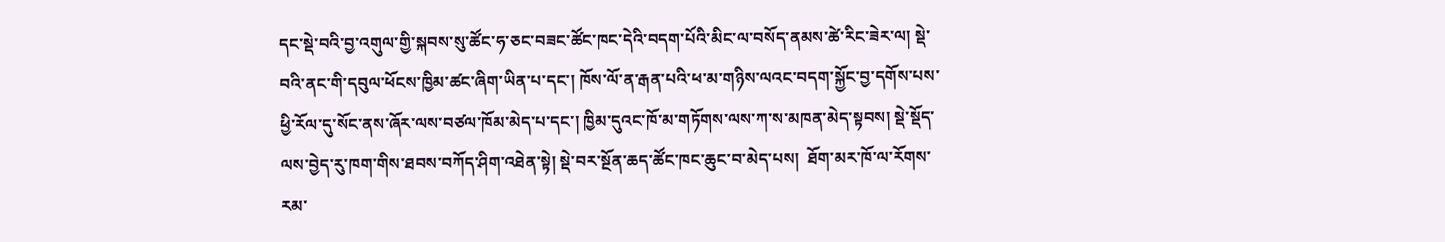དང་སྡེ་བའི་བྱ་འགུལ་གྱི་སྐབས་སུ་ཚོང་ཧ་ཅང་བཟང་ཚོང་ཁང་དེའི་བདག་པོའི་མིང་ལ་བསོད་ནམས་ཚེ་རིང་ཟེར་ལ། སྡེ་བའི་ནང་གི་དབུལ་ཕོངས་ཁྱིམ་ཚང་ཞིག་ཡིན་པ་དང་། ཁོས་ལོ་ན་རྒན་པའི་ཕ་མ་གཉིས་ལའང་བདག་སྐྱོང་བྱ་དགོས་པས་ཕྱི་རོལ་དུ་སོང་ནས་ཞོར་ལས་བཙལ་ཁོམ་མེད་པ་དང་། ཁྱིམ་དུའང་ཁོ་མ་གཏོགས་ལས་ཀ་ས་མཁན་མེད་སྟབས། སྡེ་སྡོད་ལས་བྱེད་རུ་ཁག་གིས་ཐབས་བཀོད་ཤིག་འཐེན་སྟེ། སྡེ་བར་སྔོན་ཆད་ཚོང་ཁང་ཆུང་བ་མེད་པས།  ཐོག་མར་ཁོ་ལ་རོགས་རམ་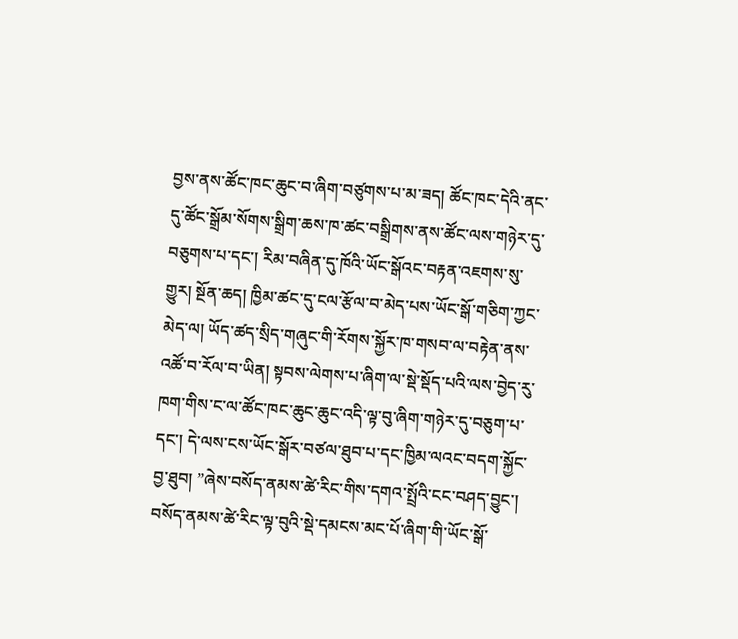བྱས་ནས་ཚོང་ཁང་ཆུང་བ་ཞིག་བཙུགས་པ་མ་ཟད། ཚོང་ཁང་དེའི་ནང་དུ་ཚོང་སྒྲོམ་སོགས་སྒྲིག་ཆས་ཁ་ཚང་བསྒྲིགས་ནས་ཚོང་ལས་གཉེར་དུ་བཅུགས་པ་དང་། རིམ་བཞིན་དུ་ཁོའི་ཡོང་སྒོའང་བརྟན་འཇགས་སུ་གྱུར། སྔོན་ཆད། ཁྱིམ་ཚང་དུ་ངལ་རྩོལ་བ་མེད་པས་ཡོང་སྒོ་གཅིག་ཀྱང་མེད་ལ། ཡོད་ཚད་སྲིད་གཞུང་གི་རོགས་སྐྱོར་ཁ་གསབ་ལ་བརྟེན་ནས་འཚོ་བ་རོལ་བ་ཡིན། སྟབས་ལེགས་པ་ཞིག་ལ་སྡེ་སྡོད་པའི་ལས་བྱེད་རུ་ཁག་གིས་ང་ལ་ཚོང་ཁང་ཆུང་ཆུང་འདི་ལྟ་བུ་ཞིག་གཉེར་དུ་བཅུག་པ་དང་། དེ་ལས་ངས་ཡོང་སྒོར་བཙལ་ཐུབ་པ་དང་ཁྱིམ་ལའང་བདག་སྐྱོང་བྱ་ཐུབ། ”ཞེས་བསོད་ནམས་ཚེ་རིང་གིས་དགའ་སྤྲོའི་ངང་བཤད་བྱུང་། བསོད་ནམས་ཚེ་རིང་ལྟ་བུའི་སྡེ་དམངས་མང་པོ་ཞིག་གི་ཡོང་སྒོ་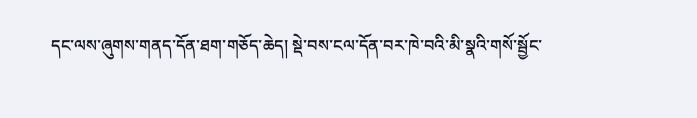དང་ལས་ཞུགས་གནད་དོན་ཐག་གཅོད་ཆེད། སྡེ་བས་ངལ་དོན་བར་ཁེ་བའི་མི་སྣའི་གསོ་སྦྱོང་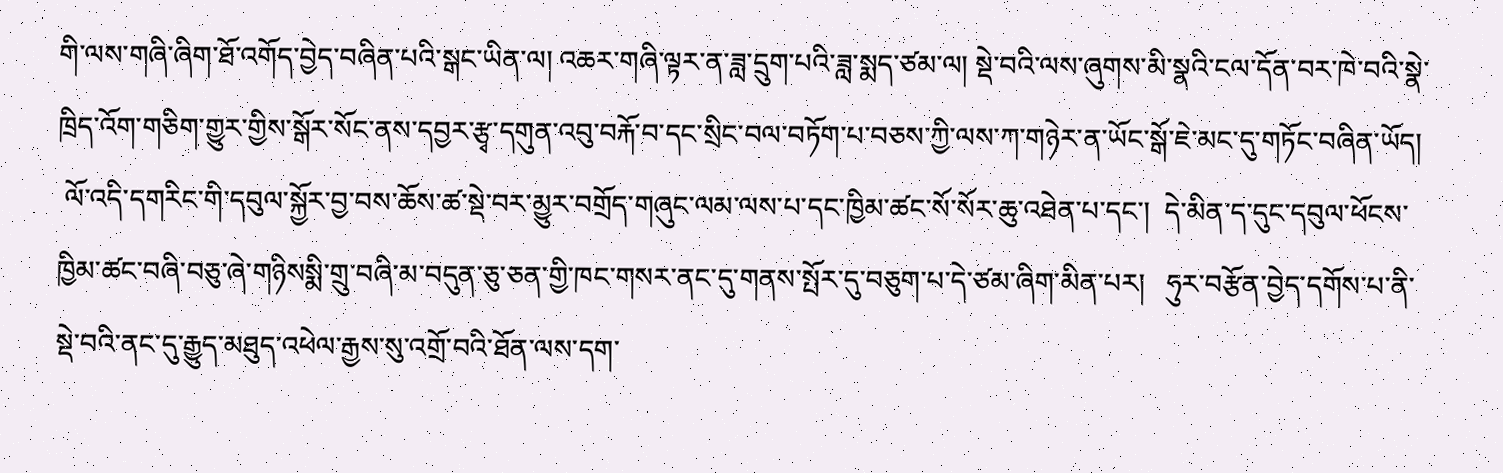གི་ལས་གཞི་ཞིག་ཐོ་འགོད་བྱེད་བཞིན་པའི་སྒང་ཡིན་ལ། འཆར་གཞི་ལྟར་ན་ཟླ་དྲུག་པའི་ཟླ་སྨད་ཙམ་ལ། སྡེ་བའི་ལས་ཞུགས་མི་སྣའི་ངལ་དོན་བར་ཁེ་བའི་སྣེ་ཁྲིད་འོག་གཅིག་གྱུར་གྱིས་སྒོར་སོང་ནས་དབྱར་རྩྭ་དགུན་འབུ་བརྐོ་བ་དང་སྲིང་བལ་བཏོག་པ་བཅས་ཀྱི་ལས་ཀ་གཉེར་ན་ཡོང་སྒོ་ཇེ་མང་དུ་གཏོང་བཞིན་ཡོད།
 ལོ་འདི་དགརིང་གི་དབུལ་སྐྱོར་བྱ་བས་ཆོས་ཚ་སྡེ་བར་མྱུར་བགྲོད་གཞུང་ལམ་ལས་པ་དང་ཁྱིམ་ཚང་སོ་སོར་ཆུ་འཐེན་པ་དང་།  དེ་མིན་ད་དུང་དབུལ་ཕོངས་ཁྱིམ་ཚང་བཞི་བཅུ་ཞེ་གཉིསསྨི་གྲུ་བཞི་མ་བདུན་ཅུ་ཅན་གྱི་ཁང་གསར་ནང་དུ་གནས་སྤོར་དུ་བཅུག་པ་དེ་ཙམ་ཞིག་མིན་པར།   ཧུར་བརྩོན་བྱེད་དགོས་པ་ནི་སྡེ་བའི་ནང་དུ་རྒྱུད་མཐུད་འཕེལ་རྒྱས་སུ་འགྲོ་བའི་ཐོན་ལས་དག་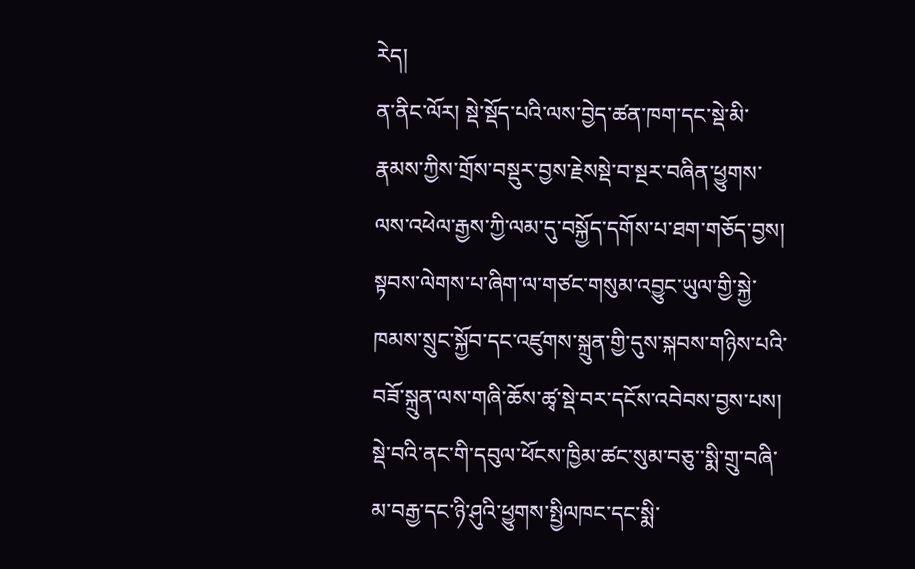རེད།
ན་ནིང་ལོར། སྡེ་སྡོད་པའི་ལས་བྱེད་ཚན་ཁག་དང་སྡེ་མི་རྣམས་ཀྱིས་གྲོས་བསྡུར་བྱས་རྗེསསྡེ་བ་སྔར་བཞིན་ཕྱུགས་ལས་འཕེལ་རྒྱས་ཀྱི་ལམ་དུ་བསྐྱོད་དགོས་པ་ཐག་གཅོད་བྱས། སྟབས་ལེགས་པ་ཞིག་ལ་གཙང་གསུམ་འབྱུང་ཡུལ་གྱི་སྐྱེ་ཁམས་སྲུང་སྐྱོབ་དང་འཛུགས་སྐྲུན་གྱི་དུས་སྐབས་གཉིས་པའི་བཟོ་སྐྲུན་ལས་གཞི་ཆོས་ཚྭ་སྡེ་བར་དངོས་འབེབས་བྱས་པས། སྡེ་བའི་ནང་གི་དབུལ་ཕོངས་ཁྱིམ་ཚང་སུམ་བཅུ་་སྨི་གྲུ་བཞི་མ་བརྒྱ་དང་ཉི་ཤུའི་ཕྱུགས་སྤྱིལཁང་དང་སྨི་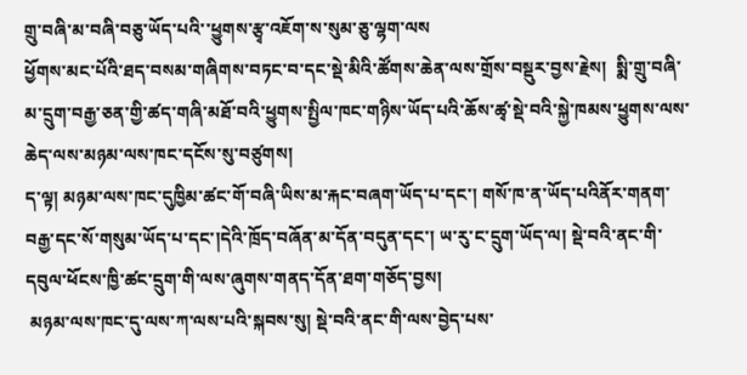གྲུ་བཞི་མ་བཞི་བཅུ་ཡོད་པའི་་ཕྱུགས་རྩྭ་འཇོག་ས་སུམ་ཅུ་ལྷག་ལས
ཕྱོགས་མང་པོའི་ཐད་བསམ་གཞིགས་བཏང་བ་དང་སྡེ་མིའི་ཚོགས་ཆེན་ལས་གྲོས་བསྡུར་བྱས་རྗེས།  སྨི་གྲུ་བཞི་མ་དྲུག་བརྒྱ་ཅན་གྱི་ཚད་གཞི་མཐོ་བའི་ཕྱུགས་སྤྱིལ་ཁང་གཉིས་ཡོད་པའི་ཆོས་ཚྭ་སྡེ་བའི་སྐྱེ་ཁམས་ཕྱུགས་ལས་ཆེད་ལས་མཉམ་ལས་ཁང་དངོས་སུ་བཙུགས།
ད་ལྟ། མཉམ་ལས་ཁང་དུཁྱིམ་ཚང་གོ་བཞི་ཡིས་མ་རྐང་བཞག་ཡོད་པ་དང་། གསོ་ཁ་ན་ཡོད་པའིནོར་གནག་བརྒྱ་དང་སོ་གསུམ་ཡོད་པ་དང་།དེའི་ཁྲོད་བཞོན་མ་དོན་བདུན་དང་། ཡ་རུ་ང་དྲུག་ཡོད་ལ། སྡེ་བའི་ནང་གི་དབུལ་ཕོངས་ཁྱི་ཚང་དྲུག་གི་ལས་ཞུགས་གནད་དོན་ཐག་གཅོད་བྱས།
 མཉམ་ལས་ཁང་དུ་ལས་ཀ་ལས་པའི་སྐབས་སུ། སྡེ་བའི་ནང་གི་ལས་བྱེད་པས་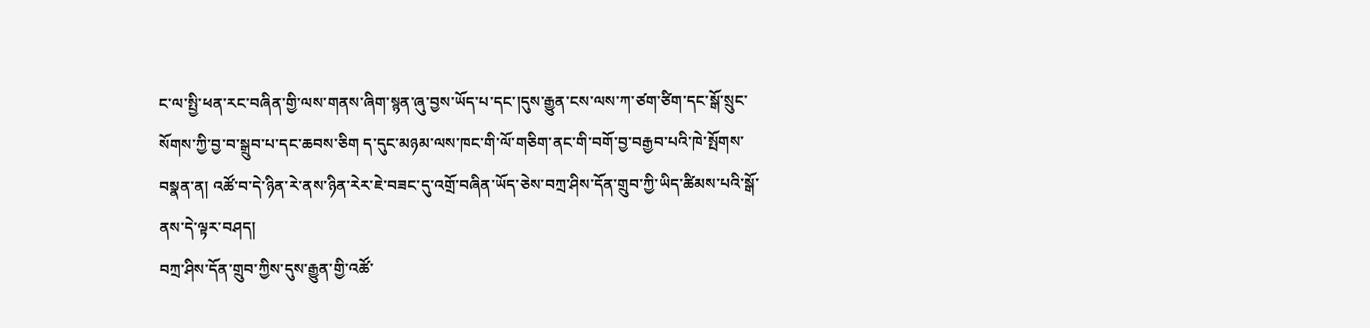ང་ལ་སྤྱི་ཕན་རང་བཞིན་གྱི་ལས་གནས་ཞིག་སྙན་ཞུ་བྱས་ཡོད་པ་དང་།དུས་རྒྱུན་ངས་ལས་ཀ་ཙག་ཙིག་དང་སྒོ་སྲུང་སོགས་ཀྱི་བྱ་བ་སྒྲུབ་པ་དང་ཆབས་ཅིག ད་དུང་མཉམ་ལས་ཁང་གི་ལོ་གཅིག་ནང་གི་བགོ་བྱ་བརྒྱབ་པའི་ཁེ་སྤོགས་བསྣན་ན། འཚོ་བ་དེ་ཉིན་རེ་ནས་ཉིན་རེར་ཇེ་བཟང་དུ་འགྲོ་བཞིན་ཡོད་ཅེས་བཀྲ་ཤིས་དོན་གྲུབ་ཀྱི་ཡིད་ཚིམས་པའི་སྒོ་ནས་དེ་ལྟར་བཤད།
བཀྲ་ཤིས་དོན་གྲུབ་ཀྱིས་དུས་རྒྱུན་གྱི་འཚོ་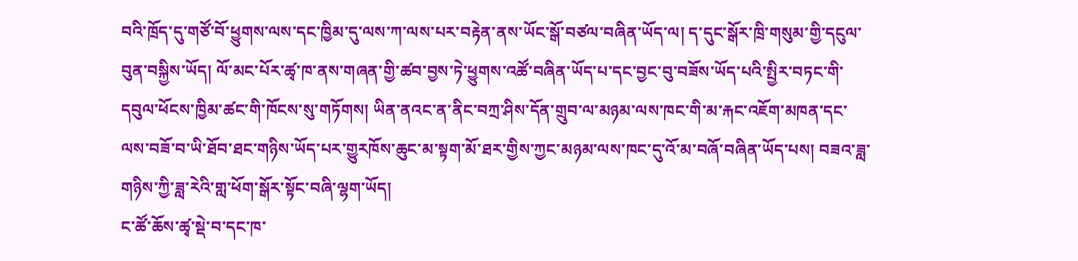བའི་ཁྲོད་དུ་གཙོ་བོ་ཕྱུགས་ལས་དང་ཁྱིམ་དུ་ལས་ཀ་ལས་པར་བརྟེན་ནས་ཡོང་སྒོ་བཙལ་བཞིན་ཡོད་ལ། ད་དུང་སྒོར་ཁྲི་གསུམ་གྱི་དངུལ་བུན་བསྐྱིས་ཡོད། ལོ་མང་པོར་ཚྭ་ཁ་ནས་གཞན་གྱི་ཚབ་བྱས་ཏེ་ཕྱུགས་འཚོ་བཞིན་ཡོད་པ་དང་བྱང་བུ་བཟོས་ཡོད་པའི་སྤྱིར་བཏང་གི་དབུལ་ཕོངས་ཁྱིམ་ཚང་གི་ཁོངས་སུ་གཏོགས། ཡིན་ནའང་ན་ནིང་བཀྲ་ཤིས་དོན་གྲུབ་ལ་མཉམ་ལས་ཁང་གི་མ་རྐང་འཇོག་མཁན་དང་ལས་བཟོ་བ་ཡི་ཐོབ་ཐང་གཉིས་ཡོད་པར་གྱུརཁོས་ཆུང་མ་སྟག་མོ་ཐར་གྱིས་ཀྱང་མཉམ་ལས་ཁང་དུ་འོ་མ་བཞོ་བཞིན་ཡོད་པས། བཟའ་ཟླ་གཉིས་ཀྱི་ཟླ་རེའི་གླ་ཕོག་སྒོར་སྟོང་བཞི་ལྷག་ཡོད།
ང་ཚོ་ཆོས་ཚྭ་སྡེ་བ་དང་ཁ་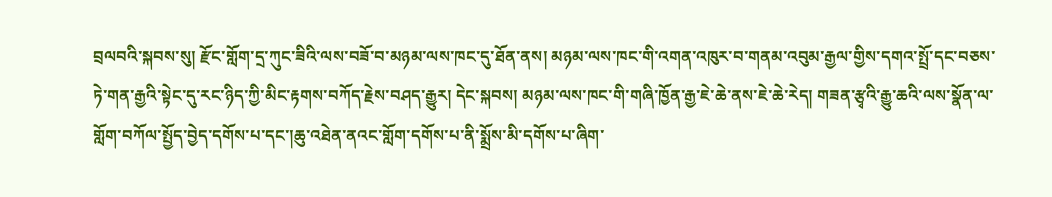བྲལབའི་སྐབས་སུ། རྫོང་གློག་དྲ་ཀུང་ཟིའི་ལས་བཟོ་བ་མཉམ་ལས་ཁང་དུ་ཐོན་ནས། མཉམ་ལས་ཁང་གི་འགན་འཁུར་བ་གནམ་འབུམ་རྒྱལ་གྱིས་དགའ་སྤྲོ་དང་བཅས་ཏེ་གན་རྒྱའི་སྟེང་དུ་རང་ཉིད་ཀྱི་མིང་རྟགས་བཀོད་རྗེས་བཤད་རྒྱུར། དེང་སྐབས། མཉམ་ལས་ཁང་གི་གཞི་ཁྱོན་རྒྱ་ཇེ་ཆེ་ནས་ཇེ་ཆེ་རེད། གཟན་རྩྭའི་རྒྱུ་ཆའི་ལས་སྣོན་ལ་གློག་བཀོལ་སྤྱོད་བྱེད་དགོས་པ་དང་།ཆུ་འཐེན་ནའང་གློག་དགོས་པ་ནི་སྨྲོས་མི་དགོས་པ་ཞིག་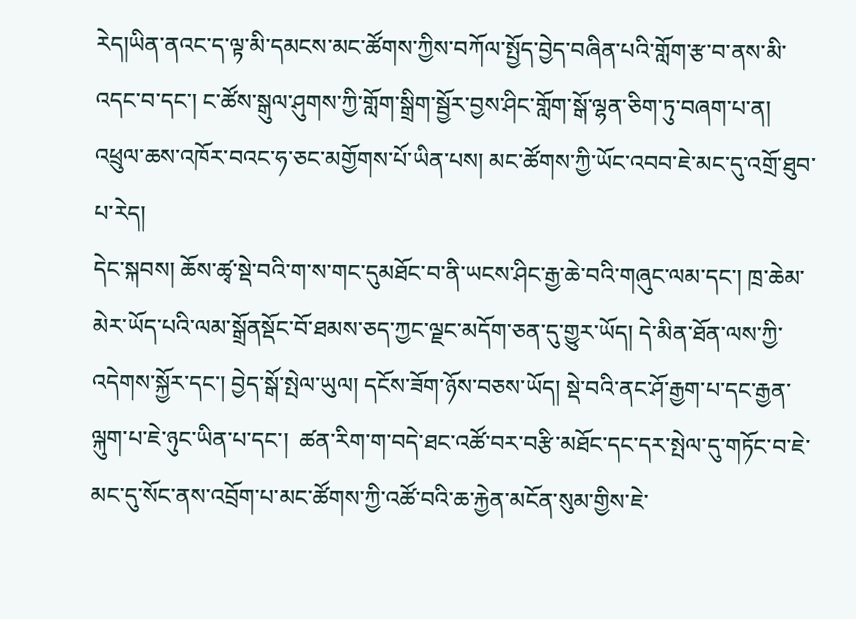རེད།ཡིན་ནའང་ད་ལྟ་མི་དམངས་མང་ཚོགས་ཀྱིས་བཀོལ་སྤྱོད་བྱེད་བཞིན་པའི་གློག་རྩ་བ་ནས་མི་འདང་བ་དང་། ང་ཚོས་སྒུལ་ཤུགས་ཀྱི་གློག་སྒྲིག་སྦྱོར་བྱས་ཤིང་གློག་སྒོ་ལྷན་ཅིག་ཏུ་བཞག་པ་ན། འཕྲུལ་ཆས་འཁོར་བའང་ཧ་ཅང་མགྱོགས་པོ་ཡིན་པས། མང་ཚོགས་ཀྱི་ཡོང་འབབ་ཇེ་མང་དུ་འགྲོ་ཐུབ་པ་རེད།
དེང་སྐབས། ཆོས་ཚྭ་སྡེ་བའི་ག་ས་གང་དུམཐོང་བ་ནི་ཡངས་ཤིང་རྒྱ་ཆེ་བའི་གཞུང་ལམ་དང་། ཁྲ་ཆེམ་མེར་ཡོད་པའི་ལམ་སྒྲོནསྡོང་བོ་ཐམས་ཅད་ཀྱང་ལྗང་མདོག་ཅན་དུ་གྱུར་ཡོད། དེ་མིན་ཐོན་ལས་ཀྱི་འདེགས་སྐྱོར་དང་། བྱེད་སྒོ་སྤེལ་ཡུལ། དངོས་ཟོག་ཉོས་བཅས་ཡོད། སྡེ་བའི་ནང་ཤོ་རྒྱག་པ་དང་རྒྱན་ལྐུག་པ་ཇེ་ཉུང་ཡིན་པ་དང་།  ཚན་རིག་ག་བདེ་ཐང་འཚོ་བར་བརྩི་མཐོང་དང་དར་སྤེལ་དུ་གཏོང་བ་ཇེ་མང་དུ་སོང་ནས་འབྲོག་པ་མང་ཚོགས་ཀྱི་འཚོ་བའི་ཆ་རྐྱེན་མངོན་སུམ་གྱིས་ཇེ་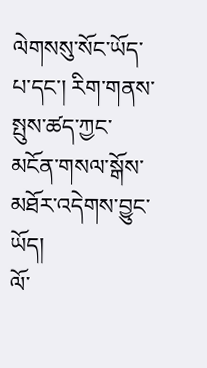ལེགསསུ་སོང་ཡོད་པ་དང་། རིག་གནས་སྤུས་ཚད་ཀྱང་མངོན་གསལ་སྒོས་མཐོར་འདེགས་བྱུང་ཡོད།
ལོ་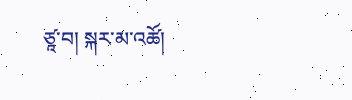ཙཱ་བ། སྐར་མ་འཚོ།